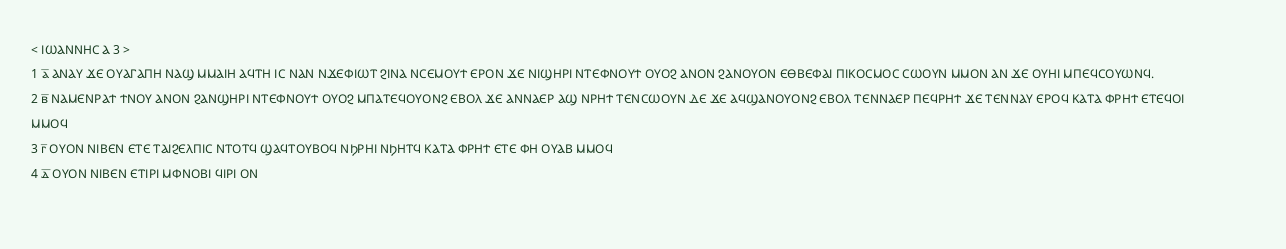< ⲒⲰⲀⲚⲚⲎⲤ Ⲁ 3 >
1 ⲁ̅ ⲀⲚⲀⲨ ϪⲈ ⲞⲨⲀⲄⲀⲠⲎ ⲚⲀϢ ⲘⲘⲀⲒⲎ ⲀϤⲦⲎ ⲒⲤ ⲚⲀⲚ ⲚϪⲈⲪⲒⲰⲦ ϨⲒⲚⲀ ⲚⲤⲈⲘⲞⲨϮ ⲈⲢⲞⲚ ϪⲈ ⲚⲒϢⲎⲢⲒ ⲚⲦⲈⲪⲚⲞⲨϮ ⲞⲨⲞϨ ⲀⲚⲞⲚ ϨⲀⲚⲞⲨⲞⲚ ⲈⲐⲂⲈⲪⲀⲒ ⲠⲒⲔⲞⲤⲘⲞⲤ ⲤⲰⲞⲨⲚ ⲘⲘⲞⲚ ⲀⲚ ϪⲈ ⲞⲨⲎⲒ ⲘⲠⲈϤⲤⲞⲨⲰⲚϤ.
2 ⲃ̅ ⲚⲀⲘⲈⲚⲢⲀϮ ϮⲚⲞⲨ ⲀⲚⲞⲚ ϨⲀⲚϢⲎⲢⲒ ⲚⲦⲈⲪⲚⲞⲨϮ ⲞⲨⲞϨ ⲘⲠⲀⲦⲈϤⲞⲨⲞⲚϨ ⲈⲂⲞⲖ ϪⲈ ⲀⲚⲚⲀⲈⲢ ⲀϢ ⲚⲢⲎϮ ⲦⲈⲚⲤⲰⲞⲨⲚ ⲆⲈ ϪⲈ ⲀϤϢⲀⲚⲞⲨⲞⲚϨ ⲈⲂⲞⲖ ⲦⲈⲚⲚⲀⲈⲢ ⲠⲈϤⲢⲎϮ ϪⲈ ⲦⲈⲚⲚⲀⲨ ⲈⲢⲞϤ ⲔⲀⲦⲀ ⲪⲢⲎϮ ⲈⲦⲈϤⲞⲒ ⲘⲘⲞϤ
3 ⲅ̅ ⲞⲨⲞⲚ ⲚⲒⲂⲈⲚ ⲈⲦⲈ ⲦⲀⲒϨⲈⲖⲠⲒⲤ ⲚⲦⲞⲦϤ ϢⲀϤⲦⲞⲨⲂⲞϤ ⲚϦⲢⲎⲒ ⲚϦⲎⲦϤ ⲔⲀⲦⲀ ⲪⲢⲎϮ ⲈⲦⲈ ⲪⲎ ⲞⲨⲀⲂ ⲘⲘⲞϤ
4 ⲇ̅ ⲞⲨⲞⲚ ⲚⲒⲂⲈⲚ ⲈⲦⲒⲢⲒ ⲘⲪⲚⲞⲂⲒ ϤⲒⲢⲒ ⲞⲚ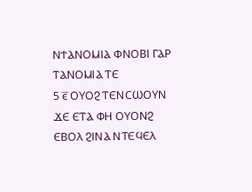ⲚϮⲀⲚⲞⲘⲒⲀ ⲪⲚⲞⲂⲒ ⲄⲀⲢ ⲦⲀⲚⲞⲘⲒⲀ ⲦⲈ
5 ⲉ̅ ⲞⲨⲞϨ ⲦⲈⲚⲤⲰⲞⲨⲚ ϪⲈ ⲈⲦⲀ ⲪⲎ ⲞⲨⲞⲚϨ ⲈⲂⲞⲖ ϨⲒⲚⲀ ⲚⲦⲈϤⲈⲖ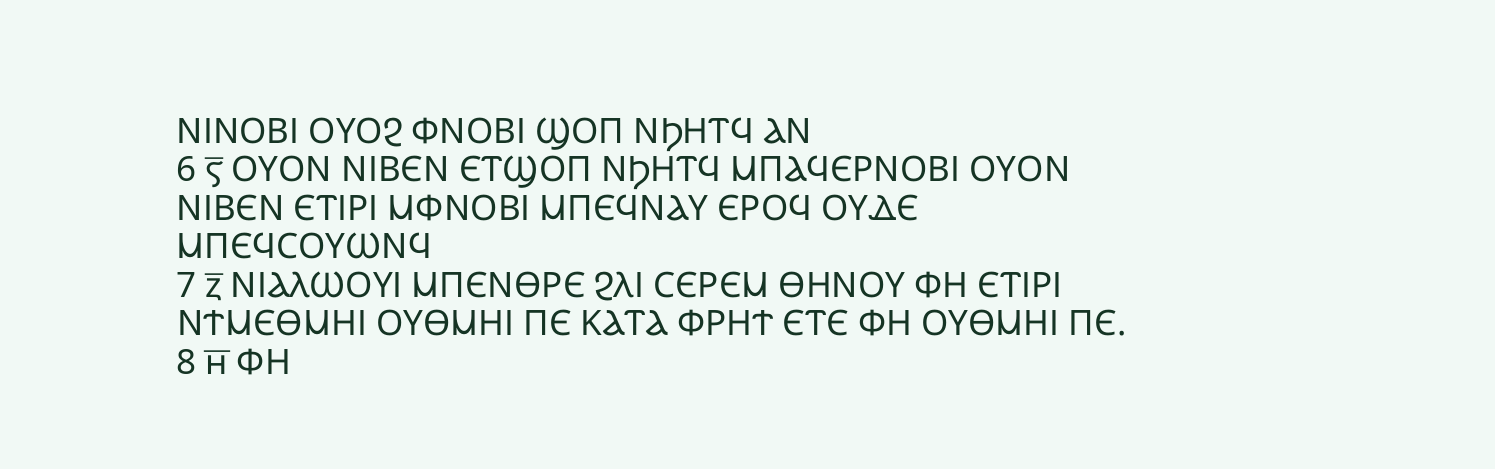ⲚⲒⲚⲞⲂⲒ ⲞⲨⲞϨ ⲪⲚⲞⲂⲒ ϢⲞⲠ ⲚϦⲎⲦϤ ⲀⲚ
6 ⲋ̅ ⲞⲨⲞⲚ ⲚⲒⲂⲈⲚ ⲈⲦϢⲞⲠ ⲚϦⲎⲦϤ ⲘⲠⲀϤⲈⲢⲚⲞⲂⲒ ⲞⲨⲞⲚ ⲚⲒⲂⲈⲚ ⲈⲦⲒⲢⲒ ⲘⲪⲚⲞⲂⲒ ⲘⲠⲈϤⲚⲀⲨ ⲈⲢⲞϤ ⲞⲨⲆⲈ ⲘⲠⲈϤⲤⲞⲨⲰⲚϤ
7 ⲍ̅ ⲚⲒⲀⲖⲰⲞⲨⲒ ⲘⲠⲈⲚⲐⲢⲈ ϨⲖⲒ ⲤⲈⲢⲈⲘ ⲐⲎⲚⲞⲨ ⲪⲎ ⲈⲦⲒⲢⲒ ⲚϮⲘⲈⲐⲘⲎⲒ ⲞⲨⲐⲘⲎⲒ ⲠⲈ ⲔⲀⲦⲀ ⲪⲢⲎϮ ⲈⲦⲈ ⲪⲎ ⲞⲨⲐⲘⲎⲒ ⲠⲈ.
8 ⲏ̅ ⲪⲎ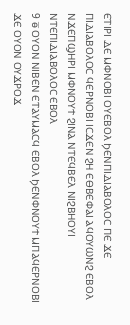ⲈⲦⲒⲢⲒ ⲆⲈ ⲘⲪⲚⲞⲂⲒ ⲞⲨⲈⲂⲞⲖ ϦⲈⲚⲠⲒⲆⲒⲀⲂⲞⲖⲞⲤ ⲠⲈ ϪⲈ ⲠⲒⲆⲒⲀⲂⲞⲖⲞⲤ ϤⲈⲢⲚⲞⲂⲒ ⲒⲤϪⲈⲚ ϨⲎ ⲈⲐⲂⲈⲪⲀⲒ ⲀϤⲞⲨⲰⲚϨ ⲈⲂⲞⲖ ⲚϪⲈⲠϢⲎⲢⲒ ⲘⲪⲚⲞⲨϮ ϨⲒⲚⲀ ⲚⲦⲈϤⲂⲈⲖ ⲚⲒϨⲂⲎⲞⲨⲒ ⲚⲦⲈⲠⲒⲆⲒⲀⲂⲞⲖⲞⲤ ⲈⲂⲞⲖ
9 ⲑ̅ ⲞⲨⲞⲚ ⲚⲒⲂⲈⲚ ⲈⲦⲀⲨⲘⲀⲤϤ ⲈⲂⲞⲖ ϦⲈⲚⲪⲚⲞⲨϮ ⲘⲠⲀϤⲈⲢⲚⲞⲂⲒ ϪⲈ ⲞⲨⲞⲚ ⲞⲨϪⲢⲞϪ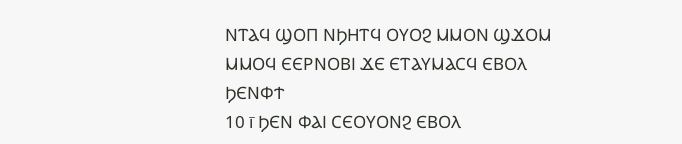ⲚⲦⲀϤ ϢⲞⲠ ⲚϦⲎⲦϤ ⲞⲨⲞϨ ⲘⲘⲞⲚ ϢϪⲞⲘ ⲘⲘⲞϤ ⲈⲈⲢⲚⲞⲂⲒ ϪⲈ ⲈⲦⲀⲨⲘⲀⲤϤ ⲈⲂⲞⲖ ϦⲈⲚⲪϮ
10 ⲓ̅ ϦⲈⲚ ⲪⲀⲒ ⲤⲈⲞⲨⲞⲚϨ ⲈⲂⲞⲖ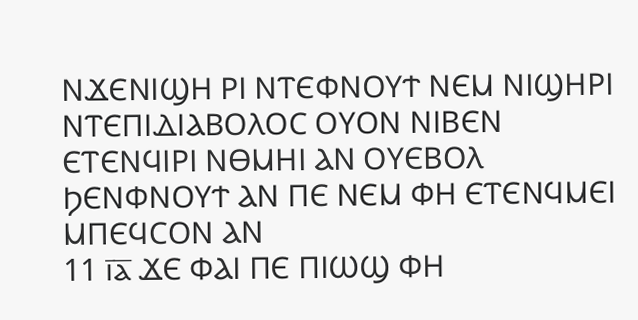ⲚϪⲈⲚⲒϢⲎ ⲢⲒ ⲚⲦⲈⲪⲚⲞⲨϮ ⲚⲈⲘ ⲚⲒϢⲎⲢⲒ ⲚⲦⲈⲠⲒⲆⲒⲀⲂⲞⲖⲞⲤ ⲞⲨⲞⲚ ⲚⲒⲂⲈⲚ ⲈⲦⲈⲚϤⲒⲢⲒ ⲚⲐⲘⲎⲒ ⲀⲚ ⲞⲨⲈⲂⲞⲖ ϦⲈⲚⲪⲚⲞⲨϮ ⲀⲚ ⲠⲈ ⲚⲈⲘ ⲪⲎ ⲈⲦⲈⲚϤⲘⲈⲒ ⲘⲠⲈϤⲤⲞⲚ ⲀⲚ
11 ⲓ̅ⲁ̅ ϪⲈ ⲪⲀⲒ ⲠⲈ ⲠⲒⲰϢ ⲪⲎ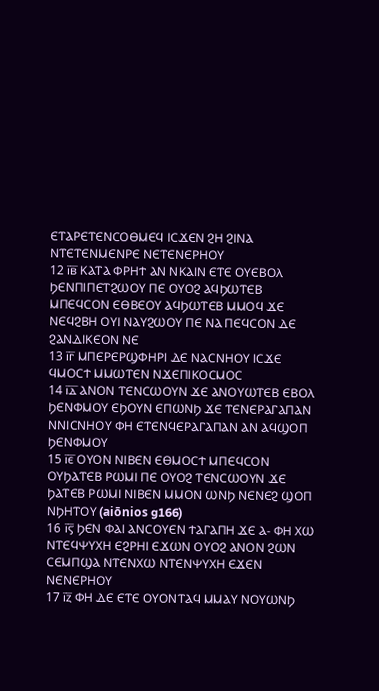ⲈⲦⲀⲢⲈⲦⲈⲚⲤⲞⲐⲘⲈϤ ⲒⲤϪⲈⲚ ϨⲎ ϨⲒⲚⲀ ⲚⲦⲈⲦⲈⲚⲘⲈⲚⲢⲈ ⲚⲈⲦⲈⲚⲈⲢⲎⲞⲨ
12 ⲓ̅ⲃ̅ ⲔⲀⲦⲀ ⲪⲢⲎϮ ⲀⲚ ⲚⲔⲀⲒⲚ ⲈⲦⲈ ⲞⲨⲈⲂⲞⲖ ϦⲈⲚⲠⲒⲠⲈⲦϨⲰⲞⲨ ⲠⲈ ⲞⲨⲞϨ ⲀϤϦⲰⲦⲈⲂ ⲘⲠⲈϤⲤⲞⲚ ⲈⲐⲂⲈⲞⲨ ⲀϤϦⲰⲦⲈⲂ ⲘⲘⲞϤ ϪⲈ ⲚⲈϤϨⲂⲎ ⲞⲨⲒ ⲚⲀⲨϨⲰⲞⲨ ⲠⲈ ⲚⲀ ⲠⲈϤⲤⲞⲚ ⲆⲈ ϨⲀⲚⲆⲒⲔⲈⲞⲚ ⲚⲈ
13 ⲓ̅ⲅ̅ ⲘⲠⲈⲢⲈⲢϢⲪⲎⲢⲒ ⲆⲈ ⲚⲀⲤⲚⲎⲞⲨ ⲒⲤϪⲈ ϤⲘⲞⲤϮ ⲘⲘⲰⲦⲈⲚ ⲚϪⲈⲠⲒⲔⲞⲤⲘⲞⲤ
14 ⲓ̅ⲇ̅ ⲀⲚⲞⲚ ⲦⲈⲚⲤⲰⲞⲨⲚ ϪⲈ ⲀⲚⲞⲨⲰⲦⲈⲂ ⲈⲂⲞⲖ ϦⲈⲚⲪⲘⲞⲨ ⲈϦⲞⲨⲚ ⲈⲠⲰⲚϦ ϪⲈ ⲦⲈⲚⲈⲢⲀⲄⲀⲠⲀⲚ ⲚⲚⲒⲤⲚⲎⲞⲨ ⲪⲎ ⲈⲦⲈⲚϤⲈⲢⲀⲄⲀⲠⲀⲚ ⲀⲚ ⲀϤϢⲞⲠ ϦⲈⲚⲪⲘⲞⲨ
15 ⲓ̅ⲉ̅ ⲞⲨⲞⲚ ⲚⲒⲂⲈⲚ ⲈⲐⲘⲞⲤϮ ⲘⲠⲈϤⲤⲞⲚ ⲞⲨϦⲀⲦⲈⲂ ⲢⲰⲘⲒ ⲠⲈ ⲞⲨⲞϨ ⲦⲈⲚⲤⲰⲞⲨⲚ ϪⲈ ϦⲀⲦⲈⲂ ⲢⲰⲘⲒ ⲚⲒⲂⲈⲚ ⲘⲘⲞⲚ ⲰⲚϦ ⲚⲈⲚⲈϨ ϢⲞⲠ ⲚϦⲎⲦⲞⲨ (aiōnios g166)
16 ⲓ̅ⲋ̅ ϦⲈⲚ ⲪⲀⲒ ⲀⲚⲤⲞⲨⲈⲚ ϮⲀⲄⲀⲠⲎ ϪⲈ Ⲁ- ⲪⲎ ⲬⲰ ⲚⲦⲈϤⲮⲨⲬⲎ ⲈϨⲢⲎⲒ ⲈϪⲰⲚ ⲞⲨⲞϨ ⲀⲚⲞⲚ ϨⲰⲚ ⲤⲈⲘⲠϢⲀ ⲚⲦⲈⲚⲬⲰ ⲚⲦⲈⲚⲮⲨⲬⲎ ⲈϪⲈⲚ ⲚⲈⲚⲈⲢⲎⲞⲨ
17 ⲓ̅ⲍ̅ ⲪⲎ ⲆⲈ ⲈⲦⲈ ⲞⲨⲞⲚⲦⲀϤ ⲘⲘⲀⲨ ⲚⲞⲨⲰⲚϦ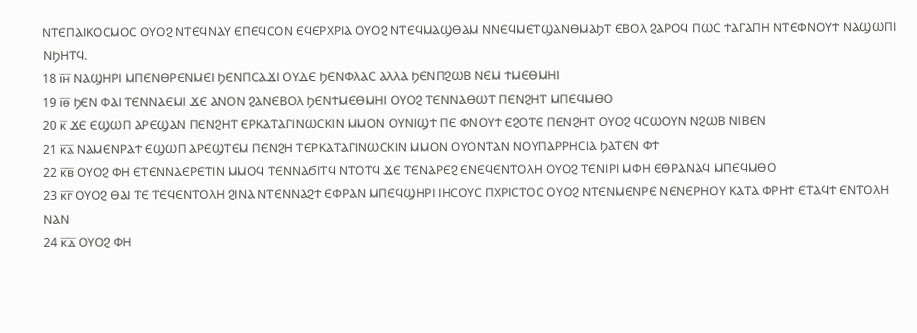ⲚⲦⲈⲠⲀⲒⲔⲞⲤⲘⲞⲤ ⲞⲨⲞϨ ⲚⲦⲈϤⲚⲀⲨ ⲈⲠⲈϤⲤⲞⲚ ⲈϤⲈⲢⲬⲢⲒⲀ ⲞⲨⲞϨ ⲚⲦⲈϤⲘⲀϢⲐⲀⲘ ⲚⲚⲈϤⲘⲈⲦϢⲀⲚⲐⲘⲀϦⲦ ⲈⲂⲞⲖ ϨⲀⲢⲞϤ ⲠⲰⲤ ϮⲀⲄⲀⲠⲎ ⲚⲦⲈⲪⲚⲞⲨϮ ⲚⲀϢⲰⲠⲒ ⲚϦⲎⲦϤ.
18 ⲓ̅ⲏ̅ ⲚⲀϢⲎⲢⲒ ⲘⲠⲈⲚⲐⲢⲈⲚⲘⲈⲒ ϦⲈⲚⲠⲤⲀϪⲒ ⲞⲨⲆⲈ ϦⲈⲚⲪⲖⲀⲤ ⲀⲖⲖⲀ ϦⲈⲚⲠϨⲰⲂ ⲚⲈⲘ ϮⲘⲈⲐⲘⲎⲒ
19 ⲓ̅ⲑ̅ ϦⲈⲚ ⲪⲀⲒ ⲦⲈⲚⲚⲀⲈⲘⲒ ϪⲈ ⲀⲚⲞⲚ ϨⲀⲚⲈⲂⲞⲖ ϦⲈⲚϮⲘⲈⲐⲘⲎⲒ ⲞⲨⲞϨ ⲦⲈⲚⲚⲀⲐⲰⲦ ⲠⲈⲚϨⲎⲦ ⲘⲠⲈϤⲘⲐⲞ
20 ⲕ̅ ϪⲈ ⲈϢⲰⲠ ⲀⲢⲈϢⲀⲚ ⲠⲈⲚϨⲎⲦ ⲈⲢⲔⲀⲦⲀⲄⲒⲚⲰⲤⲔⲒⲚ ⲘⲘⲞⲚ ⲞⲨⲚⲒϢϮ ⲠⲈ ⲪⲚⲞⲨϮ ⲈϨⲞⲦⲈ ⲠⲈⲚϨⲎⲦ ⲞⲨⲞϨ ϤⲤⲰⲞⲨⲚ ⲚϨⲰⲂ ⲚⲒⲂⲈⲚ
21 ⲕ̅ⲁ̅ ⲚⲀⲘⲈⲚⲢⲀϮ ⲈϢⲰⲠ ⲀⲢⲈϢⲦⲈⲘ ⲠⲈⲚϨⲎ ⲦⲈⲢⲔⲀⲦⲀⲄⲒⲚⲰⲤⲔⲒⲚ ⲘⲘⲞⲚ ⲞⲨⲞⲚⲦⲀⲚ ⲚⲞⲨⲠⲀⲢⲢⲎⲤⲒⲀ ϦⲀⲦⲈⲚ ⲪϮ
22 ⲕ̅ⲃ̅ ⲞⲨⲞϨ ⲪⲎ ⲈⲦⲈⲚⲚⲀⲈⲢⲈⲦⲒⲚ ⲘⲘⲞϤ ⲦⲈⲚⲚⲀϬⲒⲦϤ ⲚⲦⲞⲦϤ ϪⲈ ⲦⲈⲚⲀⲢⲈϨ ⲈⲚⲈϤⲈⲚⲦⲞⲖⲎ ⲞⲨⲞϨ ⲦⲈⲚⲒⲢⲒ ⲘⲪⲎ ⲈⲐⲢⲀⲚⲀϤ ⲘⲠⲈϤⲘⲐⲞ
23 ⲕ̅ⲅ̅ ⲞⲨⲞϨ ⲐⲀⲒ ⲦⲈ ⲦⲈϤⲈⲚⲦⲞⲖⲎ ϨⲒⲚⲀ ⲚⲦⲈⲚⲚⲀϨϮ ⲈⲪⲢⲀⲚ ⲘⲠⲈϤϢⲎⲢⲒ ⲒⲎⲤⲞⲨⲤ ⲠⲬⲢⲒⲤⲦⲞⲤ ⲞⲨⲞϨ ⲚⲦⲈⲚⲘⲈⲚⲢⲈ ⲚⲈⲚⲈⲢⲎⲞⲨ ⲔⲀⲦⲀ ⲪⲢⲎϮ ⲈⲦⲀϤϮ ⲈⲚⲦⲞⲖⲎ ⲚⲀⲚ
24 ⲕ̅ⲇ̅ ⲞⲨⲞϨ ⲪⲎ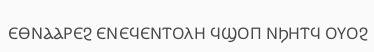ⲈⲐⲚⲀⲀⲢⲈϨ ⲈⲚⲈϤⲈⲚⲦⲞⲖⲎ ϤϢⲞⲠ ⲚϦⲎⲦϤ ⲞⲨⲞϨ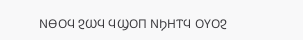ⲚⲐⲞϤ ϨⲰϤ ϤϢⲞⲠ ⲚϦⲎⲦϤ ⲞⲨⲞϨ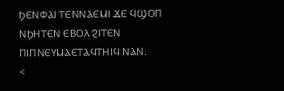ϦⲈⲚⲪⲀⲒ ⲦⲈⲚⲚⲀⲈⲘⲒ ϪⲈ ϤϢⲞⲠ ⲚϦⲎⲦⲈⲚ ⲈⲂⲞⲖ ϨⲒⲦⲈⲚ ⲠⲒⲠⲚⲈⲨⲘⲀⲈⲦⲀϤⲦⲎⲒϤ ⲚⲀⲚ.
<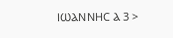ⲒⲰⲀⲚⲚⲎⲤ Ⲁ 3 >